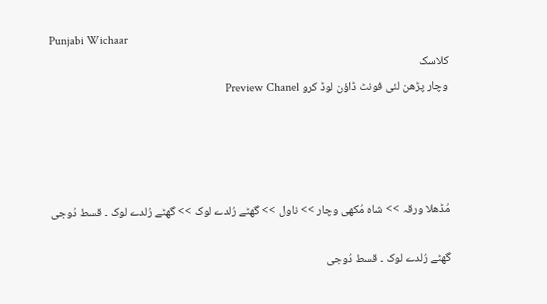Punjabi Wichaar
کلاسک
وچار پڑھن لئی فونٹ ڈاؤن لوڈ کرو Preview Chanel




مُڈھلا ورقہ >> شاہ مُکھی وچار >> ناول >> گھٹے رُلدے لوک >> گھٹے رُلدے لوک ۔ قسط دُوجی

گھٹے رُلدے لوک ۔ قسط دُوجی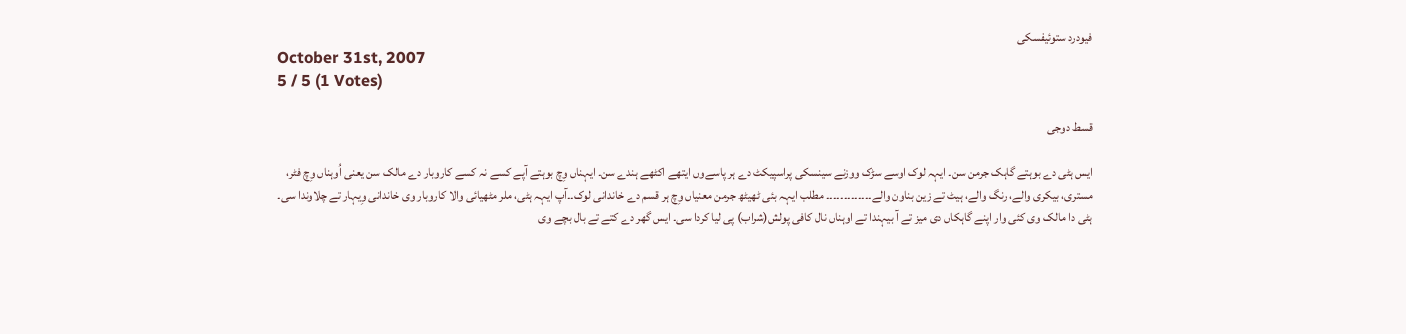فیودرد ستوئیفسکی
October 31st, 2007
5 / 5 (1 Votes)

قسط دوجی

ایس ہٹی دے بوہتے گاہک جرمن سن۔ ایہہ لوک اوسے سڑک ووزنے سینسکی پراسپیکٹ دے ہر پاسےوں ایتھے اکٹھے ہندے سن۔ ایہناں وِچ بوہتے آپے کسے نہ کسے کاروبار دے مالک سن یعنی اُوہناں وِچ فٹر، مستری، بیکری والے، رنگ والے، ہیٹ تے زین بناون والے۔۔۔۔۔۔۔۔۔۔۔۔۔ مطلب ایہہ بئی ٹھیٹھ جرمن معنیاں وِچ ہر قسم دے خاندانی لوک۔۔آپ ایہہ ہٹی، ملر مٹھیائی والا کاروبار وی خاندانی وِیہار تے چلاوندا سی۔ ہٹی دا مالک وی کئی وار اپنے گاہکاں دی میز تے آ بیہندا تے اوہناں نال کافی پولش(شراب) پی لیا کردا سی۔ ایس گھر دے کتے تے بال بچے وی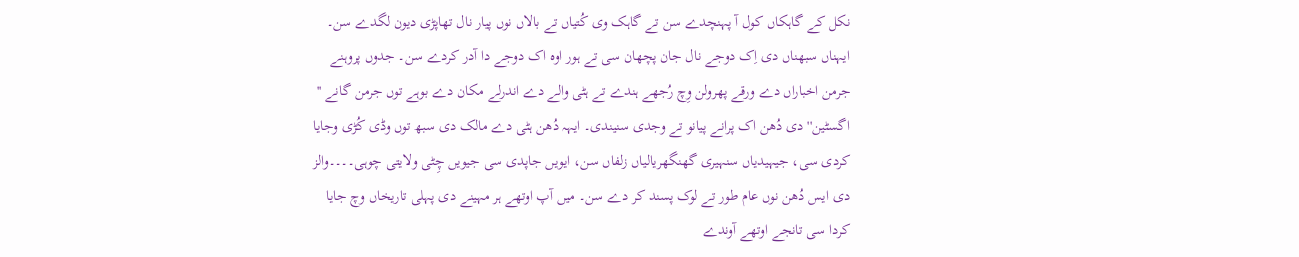نکل کے گاہکاں کول آ پہنچدے سن تے گاہک وی کُتیاں تے بالاں نوں پیار نال تھاپڑی دیون لگدے سن۔ ایہناں سبھناں دی اِک دوجے نال جان پچھان سی تے ہور اوہ اک دوجے دا آدر کردے سن۔ جدوں پروہنے جرمن اخباراں دے ورقے پھرولن وِچ رُجھے ہندے تے ہٹی والے دے اندرلے مکان دے بوہے توں جرمن گانے '' اگسٹین'' دی دُھن اک پرانے پیانو تے وجدی سنیندی۔ ایہہ دُھن ہٹی دے مالک دی سبھ توں وڈی کُڑی وجایا کردی سی، جیہیدیاں سنہیری گھنگھریالیاں زلفاں سن، ایویں جاپدی سی جیویں چِٹی ولایتی چوہی۔۔۔۔والز دی ایس دُھن نوں عام طور تے لوک پسند کر دے سن۔ میں آپ اوتھے ہر مہینے دی پہلی تاریخاں وچ جایا کردا سی تانجے اوتھے آوندے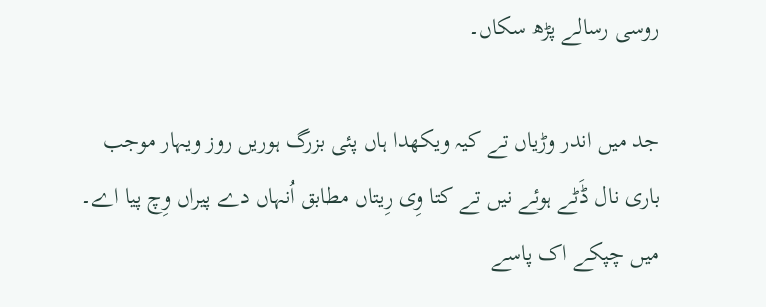روسی رسالے پڑھ سکاں۔

جد میں اندر وڑیاں تے کیہ ویکھدا ہاں پئی بزرگ ہوریں روز ویہار موجب باری نال ڈَٹے ہوئے نیں تے کتا وِی رِیتاں مطابق اُنہاں دے پیراں وِچ پیا اے۔ میں چپکے اک پاسے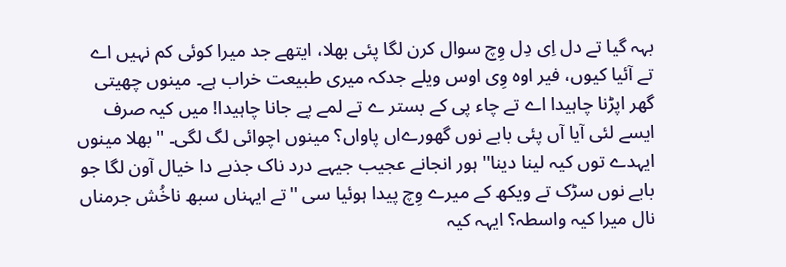بہہ گیا تے دل اِی دِل وِچ سوال کرن لگا پئی بھلا، ایتھے جد میرا کوئی کم نہیں اے تے آئیا کیوں، فیر اوہ وِی اوس ویلے جدکہ میری طبیعت خراب ہے۔ مینوں چھیتی گھر اپڑنا چاہیدا اے تے چاء پی کے بستر ے تے لمے پے جانا چاہیدا! میں کیہ صرف ایسے لئی آیا آں پئی بابے نوں گھورےاں پاواں؟ مینوں اچوائی لگ لگی۔ ''بھلا مینوں ایہدے توں کیہ لینا دینا'' ہور انجانے عجیب جیہے درد ناک جذبے دا خیال آون لگا جو بابے نوں سڑک تے ویکھ کے میرے وِچ پیدا ہوئیا سی ''تے ایہناں سبھ ناخُش جرمناں نال میرا کیہ واسطہ؟ ایہہ کیہ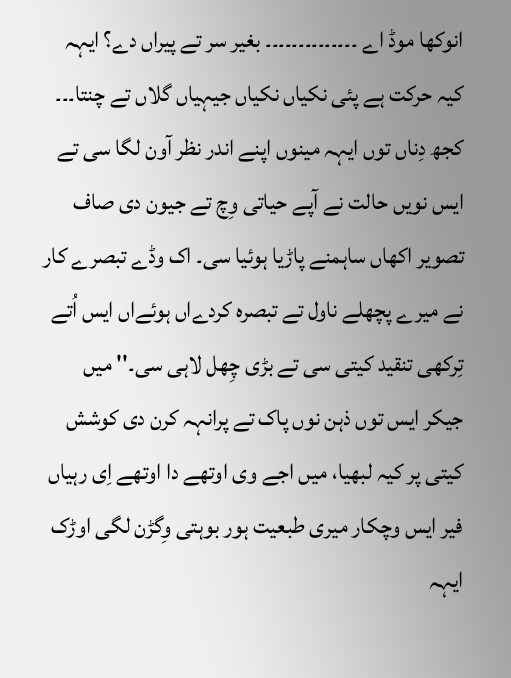انوکھا موڈ اے ۔۔۔۔۔۔۔۔۔۔۔۔۔۔ بغیر سر تے پیراں دے؟ ایہہ کیہ حرکت ہے پئی نکیاں نکیاں جیہیاں گلاں تے چنتا۔۔۔ کجھ دِناں توں ایہہ مینوں اپنے اندر نظر آون لگا سی تے ایس نویں حالت نے آپے حیاتی وِچ تے جیون دی صاف تصویر اکھاں ساہمنے پاڑیا ہوئیا سی۔ اک وڈے تبصرے کار نے میرے پچھلے ناول تے تبصرہ کردےاں ہوئےاں ایس اُتے تِرکھی تنقید کیتی سی تے بڑی چِھل لاہی سی۔'' میں جیکر ایس توں ذہن نوں پاک تے پرانہہ کرن دی کوشش کیتی پر کیہ لبھیا، میں اجے وی اوتھے دا اوتھے اِی رہیاں فیر ایس وچکار میری طبعیت ہور بوہتی وِگڑن لگی اوڑک ایہہ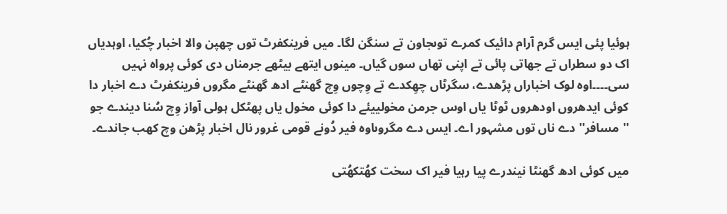ہوئیا پئی ایس گرم آرام دائیک کمرے توںجاون تے سنگن لگا۔ میں فرینکفرٹ توں چھپن والا اخبار چُکیا، اوہدیاں اک دو سطراں تے جھاتی پائی تے اپنی تھاں سوں گیاں۔ مینوں ایتھے بیٹھے جرمناں دی کوئی پرواہ نہیں سی۔۔۔۔اوہ لوک اخباراں پڑھدے، سگرٹاں چھِکدے تے وِچوں وِچ گھنٹے ادھ گھنٹے مگروں فرینکفرٹ دے اخبار دا کوئی ایدھروں اودھروں ٹوٹا یاں اوس جرمن مخولییئے دا کوئی مخول یاں پھٹکل ہولی آواز وِچ سُنا دیندے جو ''مسافر'' دے ناں توں مشہور اے۔ ایس دے مگروںاوہ فیر دُونے قومی غرور نال اخبار پڑھن وچ کھب جاندے۔

میں کوئی ادھ گھنٹا نیندرے پیا رہیا فیر اک سخت کھُتکھُتی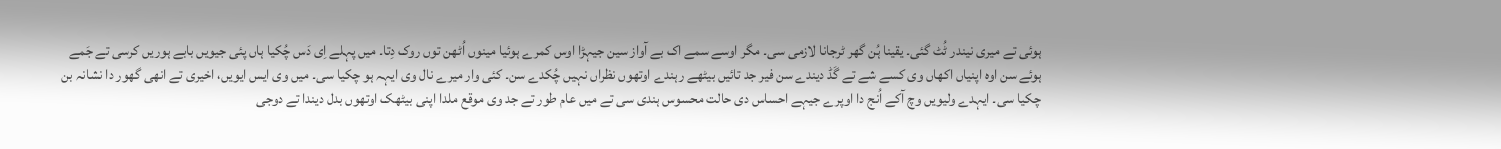ہوئی تے میری نیندر ٹُٹ گئی۔ یقینا ہُن گھر ٹرجانا لازمی سی۔ مگر اوسے سمے اک بے آواز سین جیہڑا اوس کمرے ہوئیا مینوں اُٹھن توں روک دِتا۔ میں پہلے اِی دَس چُکیا ہاں پئی جیویں بابے ہوریں کرسی تے جَمے ہوئے سن اوہ اپنیاں اکھاں وی کسے شے تے گَڈ دیندے سن فیر جد تائیں بیٹھے رہندے اوتھوں نظراں نہیں چُکدے سن۔ کئی وار میرے نال وی ایہہ ہو چکیا سی۔ میں وی ایس ایویں، اخیری تے انھی گھور دا نشانہ بن چکیا سی۔ ایہدے ولیویں وچ آکے اُنج دا اوپرے جیہے احساس دی حالت محسوس ہندی سی تے میں عام طور تے جد وی موقع ملدا اپنی بیٹھک اوتھوں بدل دیندا تے دوجی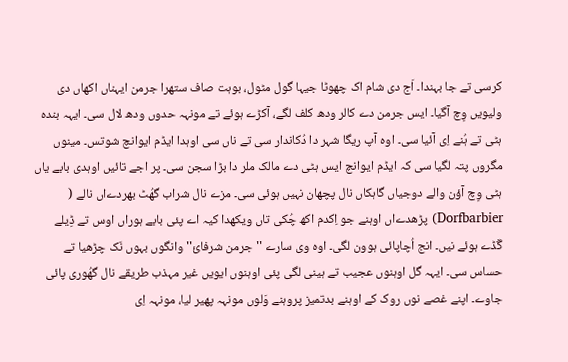کرسی تے جا بہندا۔ اَج دی شام اک چھوٹا جیہا گول مٹول، بوہت صاف ستھرا جرمن ایہناں اکھاں دی ولیویں وِچ آگیا۔ ایس جرمن دے کالر ودھ کلف لگے، آکڑے ہوئے تے مونہہ حدوں ودھ لال سی۔ ایہہ بندہ ہٹی تے ہُنے اِی آئیا سی۔ اوہ آپ ریگا شہر دا دُکاندار سی تے ناں سی اوہدا ایڈم ایوانچ شوتس۔ مینوں مگروں پتہ لگیا سی کہ ایڈم ایوانچ ایس ہٹی دے مالک ملر دا بڑا سجن سی۔ پر اجے تائیں اوہدی بابے یاں ہٹی وِچ آؤن والے دوجیاں گاہکاں نال پچھان نہیں ہوئی سی۔ مزے نال شراب گھُٹ بھردےاں نالے (
Dorfbarbier) پڑھدےاں اوہنے جو اِکدم اکھ چُکی تاں ویکھدا کیہ اے پئی بابے ہوراں اوس تے ڈِیلے گَڈے ہوئے نیں۔ انج اُچاپائی ہوون لگی۔ اوہ وی سارے ''جرمن شرفائ'' وانگوں بہوں نَک چڑھیا تے حساس سی۔ ایہہ گل اوہنوں عجیب تے ہینی لگی پئی اوہنوں ایویں غیر مہذب طریقے نال گھُوری پائی جاوے۔ اپنے غصے نوں روک کے اوہنے بدتمیز پروہنے وَلوں مونہہ پھیر لیا، مونہہ اِی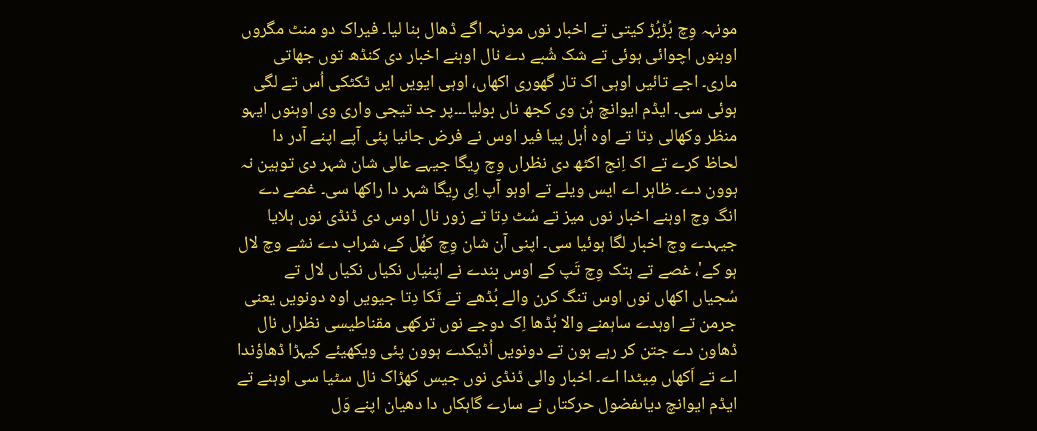مونہہ وِچ بُڑبُڑ کیتی تے اخبار نوں مونہہ اگے ڈھال بنا لیا۔ فیراک دو منٹ مگروں اوہنوں اچوائی ہوئی تے شک شُبے دے نال اوہنے اخبار دی کنڈھ توں جھاتی ماری۔ اجے تائیں اوہی اک تار گھوری اکھاں، اوہی ایویں ایں ٹکٹکی اُس تے لگی ہوئی سی۔ ایڈم ایوانچ ہُن وی کجھ ناں بولیا۔۔۔پر جد تیجی واری وی اوہنوں ایہو منظر وکھالی دِتا تے اوہ اُبل پیا فیر اوس نے فرض جانیا پئی آپے اپنے آدر دا لحاظ کرے تے اک اِنج اکٹھ دی نظراں وِچ رِیگا جیہے عالی شان شہر دی توہین نہ ہوون دے۔ ظاہر اے ایس ویلے تے اوہو آپ اِی رِیگا شہر دا راکھا سی۔ غصے دے انگ وچ اوہنے اخبار نوں میز تے سُٹ دِتا تے زور نال اوس دی ڈنڈی نوں ہلایا جیہدے وچ اخبار لگا ہوئیا سی۔ اپنی آن شان وِچ کھُل کے، شراب دے نشے وچ لال ہو کے'، غصے تے ہتک وِچ تَپ کے اوس بندے نے اپنیاں نکیاں نکیاں لال تے سُجیاں اکھاں نوں اوس تنگ کرن والے بُڈھے تے ٹَکا دِتا جیویں اوہ دونویں یعنی جرمن تے اوہدے ساہمنے والا بُڈھا اِک دوجے نوں ترکھی مقناطیسی نظراں نال ڈھاون دے جتن کر رہے ہون تے دونویں اُڈیکدے ہوون پئی ویکھیئے کیہڑا ڈھاؤندا اے تے اَکھاں مِیٹدا اے۔ اخبار والی ڈنڈی نوں جیس کھڑاک نال سٹیا سی اوہنے تے ایڈم ایوانچ دیاںفضول حرکتاں نے سارے گاہکاں دا دھیان اپنے وَل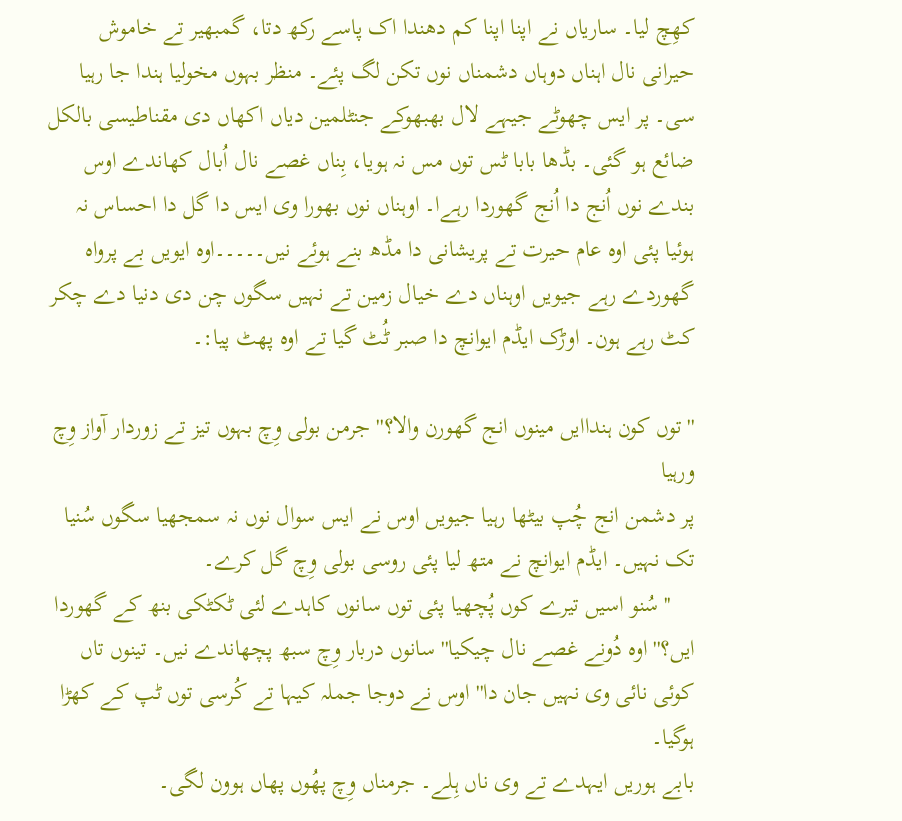کھِچ لیا۔ ساریاں نے اپنا اپنا کم دھندا اک پاسے رکھ دتا، گمبھیر تے خاموش حیرانی نال اہناں دوہاں دشمناں نوں تکن لگ پئے۔ منظر بہوں مخولیا ہندا جا رہیا سی۔ پر ایس چھوٹے جیہے لال بھبھوکے جنٹلمین دیاں اکھاں دی مقناطیسی بالکل ضائع ہو گئی۔ بڈھا بابا ٹس توں مس نہ ہویا، بِناں غصے نال اُبال کھاندے اوس بندے نوں اُنج دا اُنج گھوردا رہےا۔ اوہناں نوں بھورا وی ایس دا گل دا احساس نہ ہوئیا پئی اوہ عام حیرت تے پریشانی دا مڈھ بنے ہوئے نیں۔۔۔۔۔اوہ ایویں بے پرواہ گھوردے رہے جیویں اوہناں دے خیال زمین تے نہیں سگوں چن دی دنیا دے چکر کٹ رہے ہون۔ اوڑک ایڈم ایوانچ دا صبر ٹُٹ گیا تے اوہ پھٹ پیا:۔

''توں کون ہنداایں مینوں انج گھورن والا؟'' جرمن بولی وِچ بہوں تیز تے زوردار آواز وِچ ورہیا
پر دشمن انج چُپ بیٹھا رہیا جیویں اوس نے ایس سوال نوں نہ سمجھیا سگوں سُنیا تک نہیں۔ ایڈم ایوانچ نے متھ لیا پئی روسی بولی وِچ گل کرے۔
    ''سُنو اسیں تیرے کوں پُچھیا پئی توں سانوں کاہدے لئی ٹکٹکی بنھ کے گھوردا ایں؟'' اوہ دُونے غصے نال چیکیا'' سانوں دربار وِچ سبھ پچھاندے نیں۔ تینوں تاں کوئی نائی وی نہیں جان دا'' اوس نے دوجا جملہ کیہا تے کُرسی توں ٹپ کے کھڑا ہوگیا۔
بابے ہوریں ایہدے تے وی ناں ہِلے۔ جرمناں وِچ پھُوں پھاں ہوون لگی۔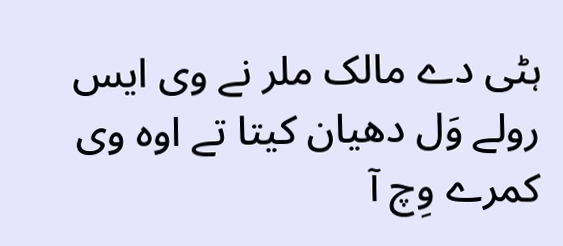ہٹی دے مالک ملر نے وی ایس رولے وَل دھیان کیتا تے اوہ وی کمرے وِچ آ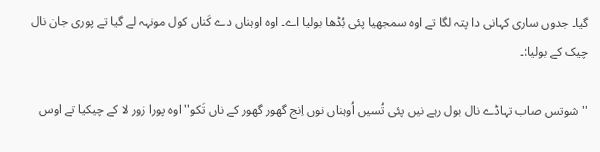گیا۔ جدوں ساری کہانی دا پتہ لگا تے اوہ سمجھیا پئی بُڈھا بولیا اے۔ اوہ اوہناں دے کَناں کول مونہہ لے گیا تے پوری جان نال چیک کے بولیا:۔

''شوتس صاب تہاڈے نال بول رہے نیں پئی تُسیں اُوہناں نوں اِنج گھور گھور کے ناں تَکو'' اوہ پورا زور لا کے چیکیا تے اوس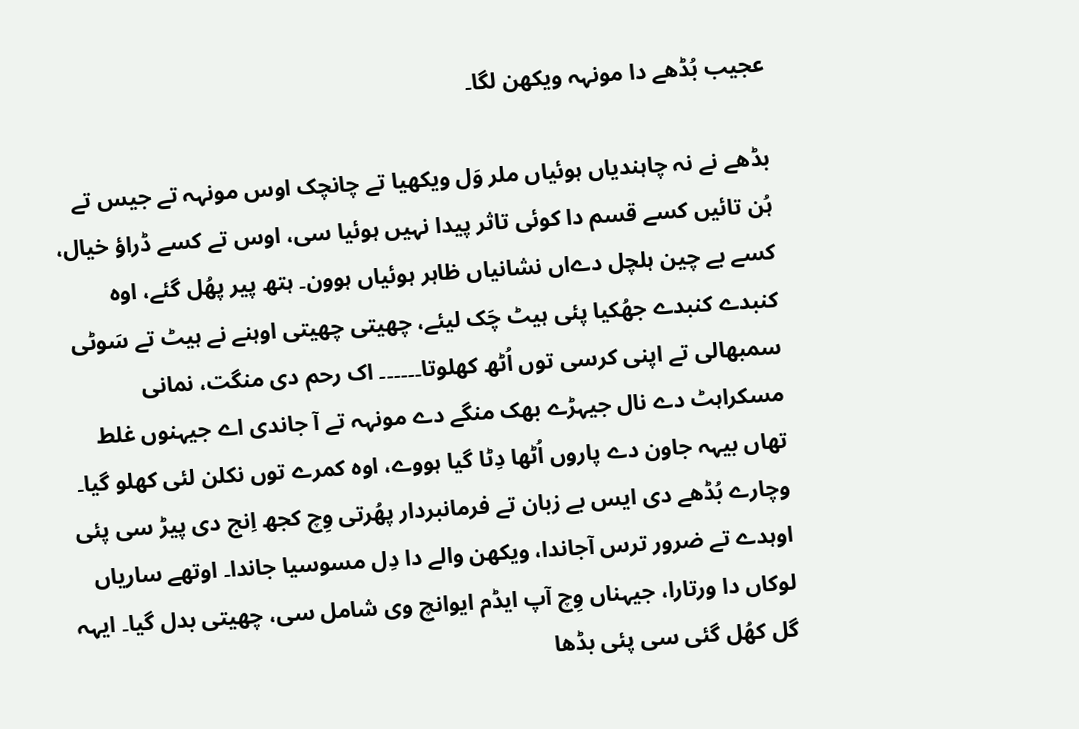عجیب بُڈھے دا مونہہ ویکھن لگا۔

بڈھے نے نہ چاہندیاں ہوئیاں ملر وَل ویکھیا تے چانچک اوس مونہہ تے جیس تے ہُن تائیں کسے قسم دا کوئی تاثر پیدا نہیں ہوئیا سی، اوس تے کسے ڈراؤ خیال، کسے بے چین ہلچل دےاں نشانیاں ظاہر ہوئیاں ہوون۔ ہتھ پیر پھُل گئے، اوہ کنبدے کنبدے جھُکیا پئی ہیٹ چَک لیئے، چھیتی چھیتی اوہنے نے ہیٹ تے سَوٹی سمبھالی تے اپنی کرسی توں اُٹھ کھلوتا۔۔۔۔۔۔ اک رحم دی منگت، نمانی مسکراہٹ دے نال جیہڑے بھک منگے دے مونہہ تے آ جاندی اے جیہنوں غلط تھاں بیہہ جاون دے پاروں اُٹھا دِٹا گیا ہووے، اوہ کمرے توں نکلن لئی کھلو گیا۔ وچارے بُڈھے دی ایس بے زبان تے فرمانبردار پھُرتی وِچ کجھ اِنج دی پیڑ سی پئی اوہدے تے ضرور ترس آجاندا، ویکھن والے دا دِل مسوسیا جاندا۔ اوتھے ساریاں لوکاں دا ورتارا، جیہناں وِچ آپ ایڈم ایوانچ وی شامل سی، چھیتی بدل گیا۔ ایہہ گل کھُل گئی سی پئی بڈھا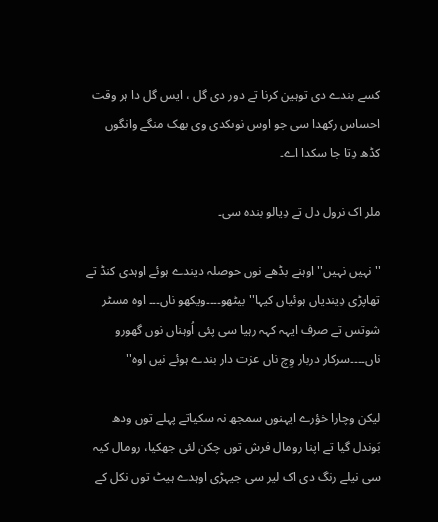کسے بندے دی توہین کرنا تے دور دی گل ، ایس گل دا ہر وقت احساس رکھدا سی جو اوس نوںکدی وی بھک منگے وانگوں کڈھ دِتا جا سکدا اے۔

ملر اک نرول دل تے دِیالو بندہ سی۔

'' نہیں نہیں'' اوہنے بڈھے نوں حوصلہ دیندے ہوئے اوہدی کنڈ تے تھاپڑی دِیندیاں ہوئیاں کیہا'' بیٹھو۔۔۔۔ویکھو ناں۔۔۔ اوہ مسٹر شوتس تے صرف ایہہ کہہ رہیا سی پئی اُوہناں نوں گھورو ناں۔۔۔۔سرکار دربار وِچ ناں عزت دار بندے ہوئے نیں اوہ''

لیکن وچارا خؤرے ایہنوں سمجھ نہ سکیاتے پہلے توں ودھ بَوندل گیا تے اپنا رومال فرش توں چکن لئی جھکیا، رومال کیہ سی نیلے رنگ دی اک لیر سی جیہڑی اوہدے ہیٹ توں نکل کے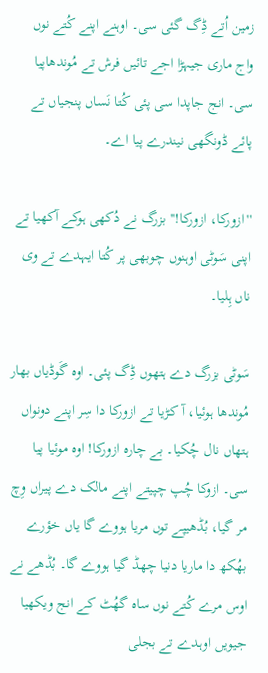زمین اُتے ڈِگ گئی سی۔ اوہنے اپنے کُتے نوں واج ماری جیہڑا اجے تائیں فرش تے مُوندھاپیا سی۔ انج جاپدا سی پئی کُتا نَساں پنجیاں تے پائے ڈونگھی نیندرے پیا اے۔

''ازورکا، ازورکا!'' بزرگ نے دُکھی ہوکے آکھیا تے اپنی سَوٹی اوہنوں چوبھی پر کُتا ایہدے تے وی ناں ہِلیا۔

سَوٹی بزرگ دے ہتھوں ڈِگ پئی۔ اوہ گَوڈیاں بھار مُوندھا ہوئیا، آ کڑیا تے ازورکا دا سِر اپنے دونواں ہتھاں نال چُکیا۔ بے چارہ ازورکا! اوہ موئیا پیا سی۔ ازوکا چُپ چپیتے اپنے مالک دے پیراں وِچ مر گیا، بُڈھیپے توں مریا ہووے گا یاں خؤرے بھُکھ دا ماریا دنیا چھڈ گیا ہووے گا۔ بُڈھے نے اوس مرے کُتے نوں ساہ گھُٹ کے انج ویکھیا جیویں اوہدے تے بجلی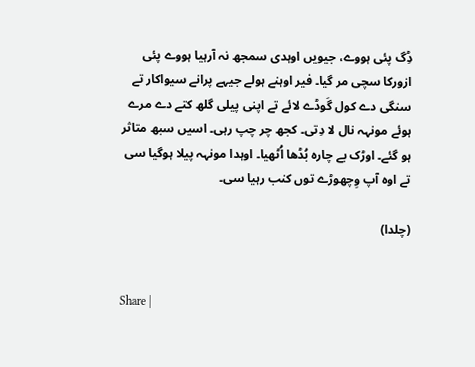ڈِگ پئی ہووے، جیویں اوہدی سمجھ نہ آرہیا ہووے پئی ازورکا سچی مر گیا۔ فیر اوہنے ہولے جیہے پرانے سیواکار تے سنگی دے کول گَوڈے لائے تے اپنی پیلی گلھ کتے دے مرے ہوئے مونہہ نال لا دِتی۔ کجھ چر چپ رہی۔ اسیں سبھ متاثر ہو گئے۔ اوڑک بے چارہ بُڈھا اُٹھیا۔ اوہدا مونہہ پیلا ہوگیا سی تے اوہ آپ وِچھوڑے توں کنب رہیا سی۔

(چلدا)


Share |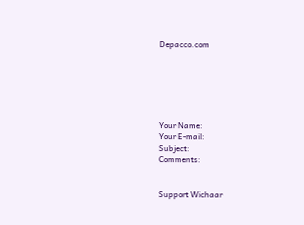Depacco.com






Your Name:
Your E-mail:
Subject:
Comments:


Support Wichaar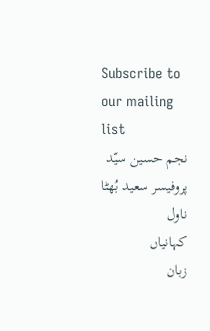Subscribe to our mailing list
نجم حسین سیّد
پروفیسر سعید بُھٹا
ناول
کہانیاں
زبان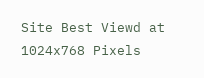Site Best Viewd at 1024x768 Pixels